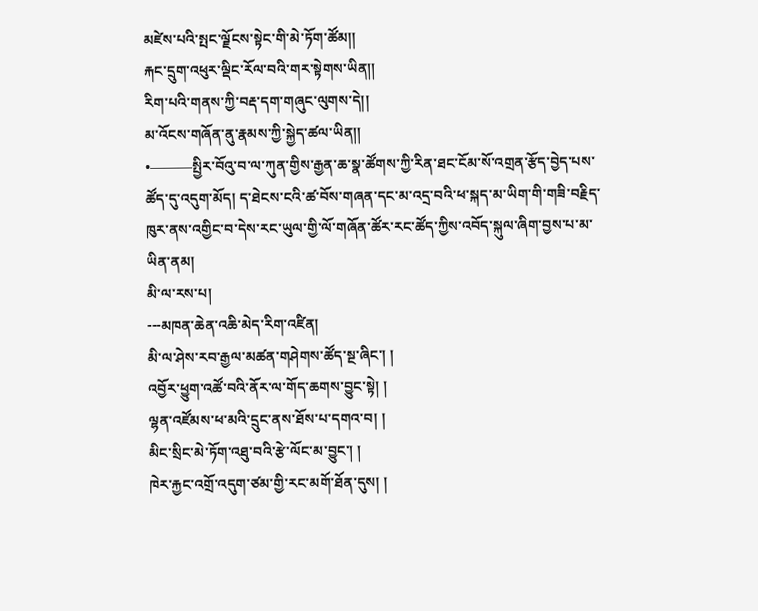མཛེས་པའི་སྤང་ལྗོངས་སྟེང་གི་མེ་ཏོག་ཚོམ།།
རྐང་དྲུག་འཕུར་ལྡིང་རོལ་བའི་གར་སྟེགས་ཡིན།།
རིག་པའི་གནས་ཀྱི་བརྡ་དག་གཞུང་ལུགས་དེ།།
མ་འོངས་གཞོན་ནུ་རྣམས་ཀྱི་སྐྱེད་ཚལ་ཡིན།།
•———སྤྱིར་བོའུ་བ་ལ་ཀུན་གྱིས་རྒྱན་ཆ་སྣ་ཚོགས་ཀྱི་རིན་ཐང་ངོམ་སོ་འགྲན་རྩོད་བྱེད་པས་ཚོད་དུ་འདུག་མོད། ད་ཐེངས་ངའི་ཚ་བོས་གཞན་དང་མ་འདྲ་བའི་ཕ་སྐད་མ་ཡིག་གི་གཟི་བརྗིད་ཁུར་ནས་འགྱིང་བ་དེས་རང་ཡུལ་གྱི་ལོ་གཞོན་ཚོར་རང་ཚོད་ཀྱིས་འབོད་སྐུལ་ཞིག་བྱས་པ་མ་ཡིན་ནམ།
མི་ལ་རས་པ།
---མཁན་ཆེན་འཆི་མེད་རིག་འཛིན།
མི་ལ་ཤེས་རབ་རྒྱལ་མཚན་གཤེགས་ཚོད་སྔ་ཞིང་། །
འབྱོར་ཕྱུག་འཚོ་བའི་ནོར་ལ་གོད་ཆགས་བྱུང་སྟེ། །
ལྷན་འཛོམས་ཕ་མའི་དྲུང་ནས་ཐོས་པ་དགའ་བ། །
མིང་སྲིང་མེ་ཏོག་འཐུ་བའི་རྩེ་ལོང་མ་བྱུང་། །
ཁེར་རྐྱང་འགྲོ་འདུག་ཙམ་གྱི་རང་མགོ་ཐོན་དུས། །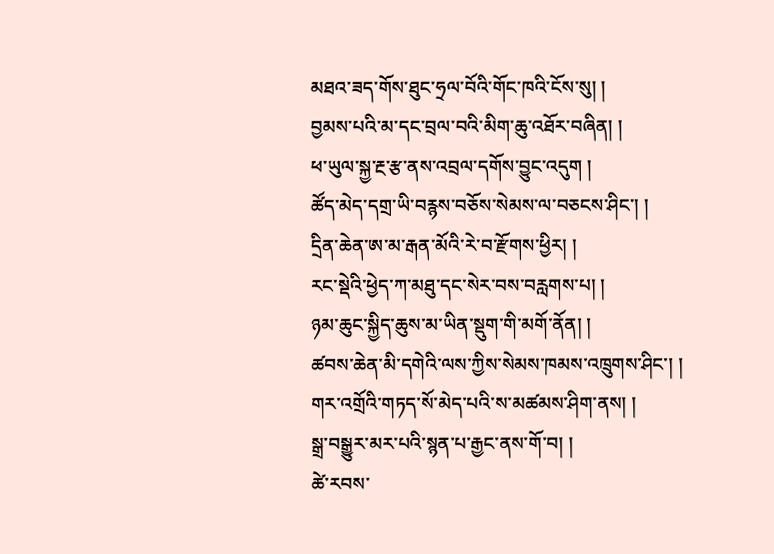མཐའ་ཟད་གོས་ཐུང་ཧྲལ་བོའི་གོང་ཁའི་ངོས་སུ། །
བྱམས་པའི་མ་དང་བྲལ་བའི་མིག་ཆུ་འཐོར་བཞིན། །
ཕ་ཡུལ་སྐྱ་རྔ་རྩ་ནས་འབྲལ་དགོས་བྱུང་འདུག །
ཚོད་མེད་དགྲ་ཡི་བརྙས་བཅོས་སེམས་ལ་བཅངས་ཤིང་། །
དྲིན་ཆེན་ཨ་མ་རྒན་མོའི་རེ་བ་རྫོགས་ཕྱིར། །
རང་སྡེའི་ཕྱེད་ཀ་མཐུ་དང་སེར་བས་བརླགས་པ། །
ཉམ་ཆུང་སྐྱིད་ཆུས་མ་ཡིན་སྡུག་གི་མགོ་ནོན། །
ཚབས་ཆེན་མི་དགེའི་ལས་ཀྱིས་སེམས་ཁམས་འཁྲུགས་ཤིང་། །
གར་འགྲོའི་གཏད་སོ་མེད་པའི་ས་མཚམས་ཤིག་ནས། །
སྒྲ་བསྒྱུར་མར་པའི་སྙན་པ་རྒྱང་ནས་གོ་བ། །
ཚེ་རབས་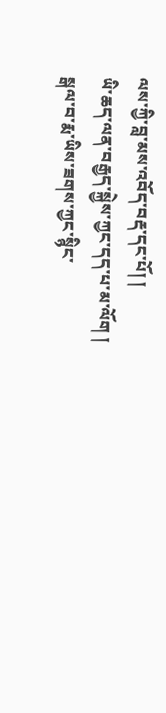ལས་ཀྱི་བླ་མས་འབོད་བརྡ་དང་པོ། །
ཡི་ཆད་ལན་བརྒྱད་སྐྱེས་ཀྱང་དད་པ་མ་ལོག །
སྒལ་བ་རྨ་ཡིས་ཟགས་ཀྱང་སྙིང་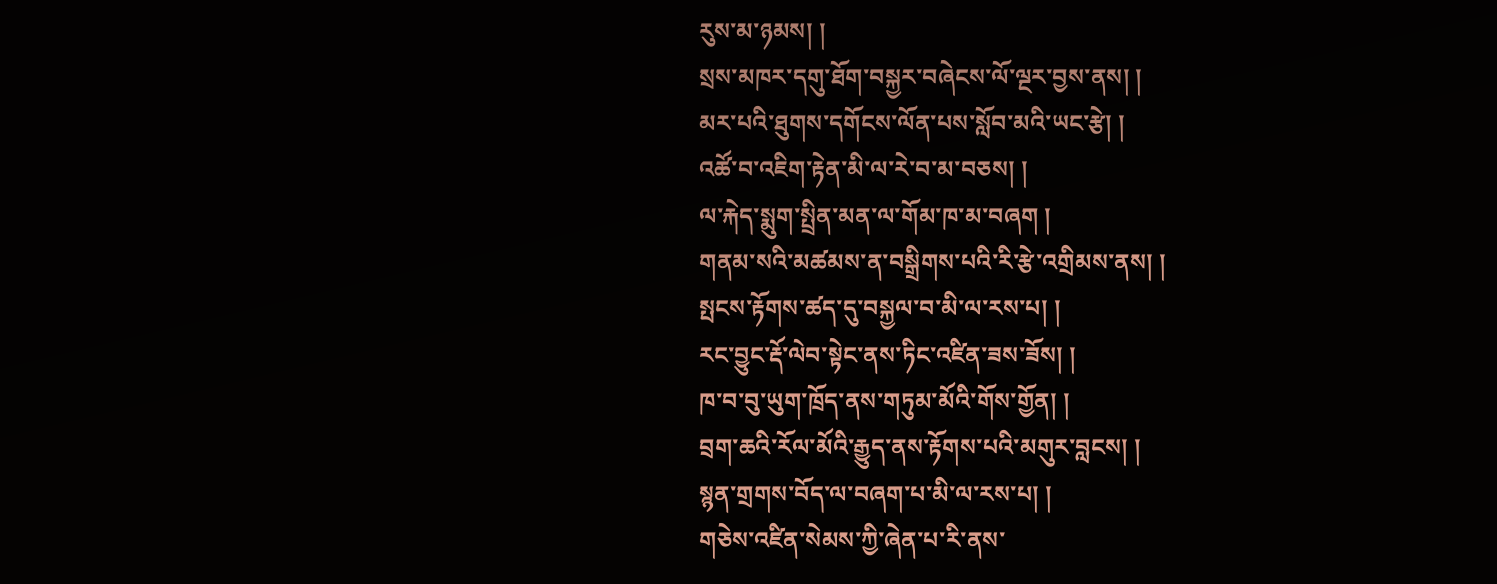རུས་མ་ཉམས། །
སྲས་མཁར་དགུ་ཐོག་བསྐྱར་བཞེངས་ལོ་ལྔར་བྱས་ནས། །
མར་པའི་ཐུགས་དགོངས་ལོན་པས་སློབ་མའི་ཡང་རྩེ། །
འཚོ་བ་འཇིག་རྟེན་མི་ལ་རེ་བ་མ་བཅས། །
ལ་རྐེད་སྨུག་སྤྲིན་མན་ལ་གོམ་ཁ་མ་བཞག །
གནམ་སའི་མཚམས་ན་བསྒྲིགས་པའི་རི་རྩེ་འགྲིམས་ནས། །
སྤངས་རྟོགས་ཚད་དུ་བསྐྱལ་བ་མི་ལ་རས་པ། །
རང་བྱུང་རྡོ་ལེབ་སྟེང་ནས་ཏིང་འཛིན་ཟས་ཟོས། །
ཁ་བ་བུ་ཡུག་ཁྲོད་ནས་གཏུམ་མོའི་གོས་གྱོན། །
བྲག་ཆའི་རོལ་མོའི་རྒྱུད་ནས་རྟོགས་པའི་མགུར་བླངས། །
སྙན་གྲགས་བོད་ལ་བཞག་པ་མི་ལ་རས་པ། །
གཅེས་འཛིན་སེམས་ཀྱི་ཞེན་པ་རི་ནས་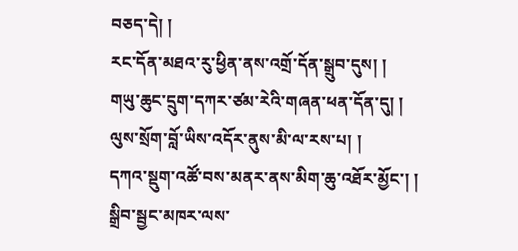བཅད་དེ། །
རང་དོན་མཐའ་རུ་ཕྱིན་ནས་འགྲོ་དོན་སྒྲུབ་དུས། །
གཡུ་ཆུང་དྲུག་དཀར་ཙམ་རེའི་གཞན་ཕན་དོན་དུ། །
ལུས་སྲོག་བློ་ཡིས་འདོར་ནུས་མི་ལ་རས་པ། །
དཀའ་སྡུག་འཚོ་བས་མནར་ནས་མིག་ཆུ་འཐོར་མྱོང་། །
སྒྲིབ་སྦྱང་མཁར་ལས་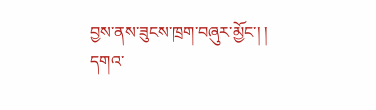བྱས་ནས་ཟུངས་ཁྲག་བཞུར་མྱོང་། །
དགའ་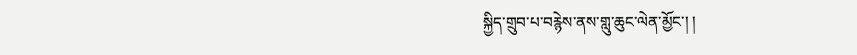སྐྱིད་གྲུབ་པ་བརྙེས་ནས་གླུ་ཆུང་ལེན་མྱོང་། །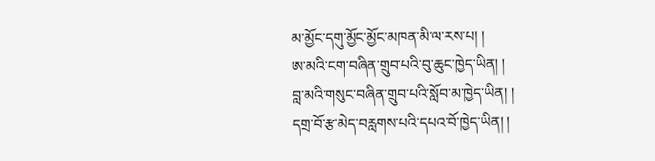མ་མྱོང་དགུ་མྱོང་མྱོང་མཁན་མི་ལ་རས་པ། །
ཨ་མའི་ངག་བཞིན་གྲུབ་པའི་བུ་ཆུང་ཁྱེད་ཡིན། །
བླ་མའི་གསུང་བཞིན་གྲུབ་པའི་སློབ་མ་ཁྱེད་ཡིན། །
དགྲ་བོ་རྩ་མེད་བརླགས་པའི་དཔའ་བོ་ཁྱེད་ཡིན། །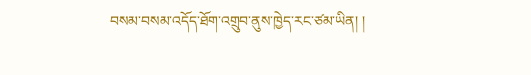བསམ་བསམ་འདོད་ཐོག་འགྲུབ་ནུས་ཁྱེད་རང་ཙམ་ཡིན། །